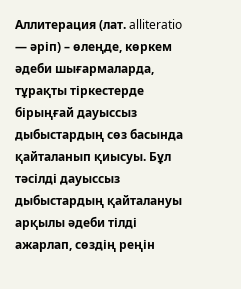Аллитерация (лат. alliteratio — әріп) – өлеңде, көркем әдеби шығармаларда, тұрақты тіркестерде  бірыңғай дауыссыз дыбыстардың сөз басында қайталанып қиысуы. Бұл тәсілді дауыссыз дыбыстардың қайталануы арқылы әдеби тілді ажарлап, сөздің реңін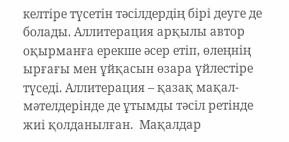келтіре түсетін тәсілдердің бірі деуге де болады. Аллитерация арқылы автор оқырманға ерекше әсер етіп, өлеңнің ырғағы мен ұйқасын өзара үйлестіре түседі. Аллитерация – қазақ мақал-мәтелдерінде де ұтымды тәсіл ретінде жиі қолданылған.  Мақалдар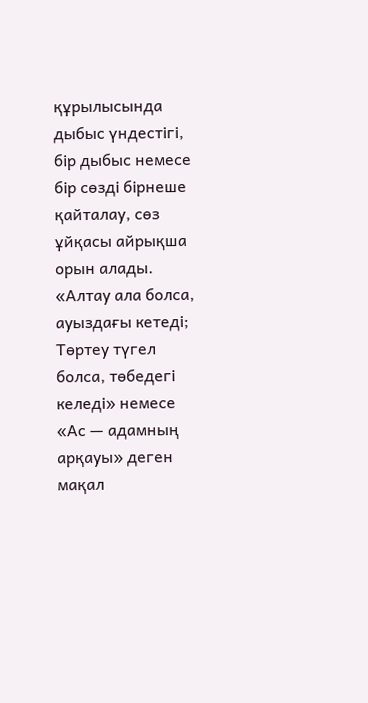құрылысында дыбыс үндестігі, бір дыбыс немесе бір сөзді бірнеше қайталау, сөз ұйқасы айрықша орын алады. «Алтау ала болса, ауыздағы кетеді; Төртеу түгел болса, төбедегі келеді» немесе «Ас — адамның арқауы» деген мақал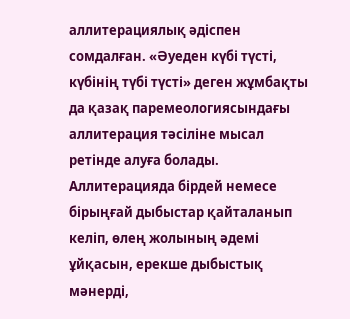аллитерациялық әдіспен сомдалған. «Әуеден күбі түсті, күбінің түбі түсті» деген жұмбақты да қазақ паремеологиясындағы аллитерация тәсіліне мысал ретінде алуға болады. Аллитерацияда бірдей немесе бірыңғай дыбыстар қайталанып келіп, өлең жолының әдемі ұйқасын, ерекше дыбыстық мәнерді,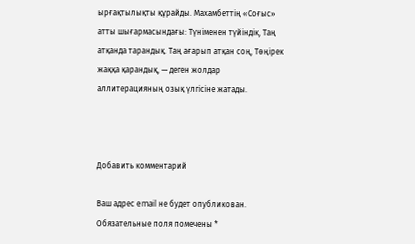ырғақтылықты құрайды. Махамбеттің «Соғыс» атты шығармасындағы: Түніменен түйіндік, Таң атқанда тарандық. Таң ағарып атқан соң, Төңірек жаққа қарандық, — деген жолдар аллитерацияның озық үлгісіне жатады.



Добавить комментарий

Ваш адрес email не будет опубликован. Обязательные поля помечены *